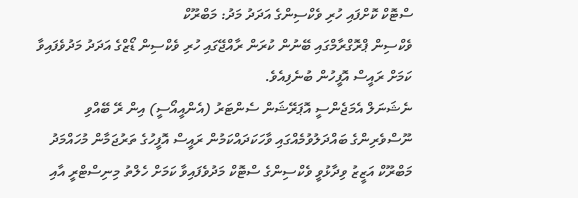ސްޓޮކް ކޮށްފައި ހުރި ވެކްސިންގެ އަދަދު މަދު: މަބްރޫކް
ވެކްސިން ޕްރޮގްރާމްގައި ބޭނުން ކުރަން ރާއްޖޭގައި ހުރި ވެކްސިން ޑޯޒްގެ އަދަދު މަދުވެފައިވާ ކަމަށް ރައީސް އޮފީހުން ބުނެފިއެވެ.
ނެޝަނަލް އެމަޖެންސީ އޮޕަރޭޝަން ސެންޓަރު (އެންއީއޯސީ) އިން ރޭ ބޭއްވި ނޫސްވެރިންގެ ބައްދަލުވުމެއްގައި ވާހަކަދައްކަމުން ރައީސް އޮފީހުގެ ތަރުޖަމާން މުހައްމަދު މަބްރޫކް އަޒީޒު ވިދާޅުވީ ވެކްސިންގެ ސްޓޮކް މަދުވެފައިވާ ކަމަށް ހެލްތު މިނިސްޓްރީ އާއި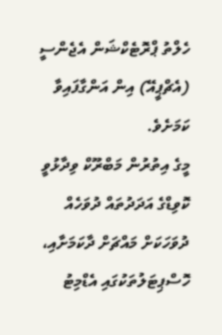ހެލްތު ޕްރޮޓެކްޝަން އެޖެންސީ (އެޗްޕީއޭ) އިން އަންގާފައިވާ ކަމަށެވެ.
މީގެ އިތުރުން މަބްރޫކް ވިދާޅުވީ ކޮވިޑްގެ އަދަދުތައް ދުވަހެއް ދުވަހަކަށް މައްޗަށް ދާކަމަށާއި، ހޮސްޕިޓަލުތަކުގައި އެޑްމިޓު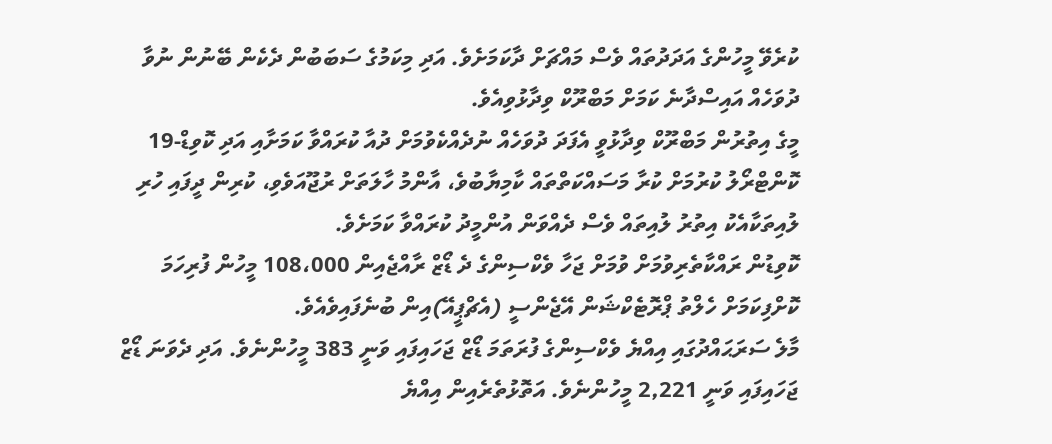ކުރެވޭ މީހުންގެ އަދަދުތައް ވެސް މައްޗަށް ދާކަމަށެވެ. އަދި މިކަމުގެ ސަބަބުން ދެކެން ބޭނުން ނުވާ ދުވަހެއް އައިސްދާނެ ކަމަށް މަބްރޫކް ވިދާޅުވިއެވެ.
މީގެ އިތުރުން މަބްރޫކް ވިދާޅުވީ އެފަދަ ދުވަހެއް ނުދެއްކެވުމަށް ދުއާ ކުރައްވާ ކަމަށާއި އަދި ކޮވިޑް-19 ކޮންޓްރޯލު ކުރުމަށް ކުރާ މަސައްކަތްތައް ކާމިޔާބުވެ، އާންމު ހާލަތަށް ރުޖޫއަވެވި، ކުރިން ދީފައި ހުރި ލުއިތަކާއެކު އިތުރު ލުއިތައް ވެސް ދެއްވަން އުންމީދު ކުރައްވާ ކަމަށެވެ.
ކޮވިޑުން ރައްކާތެރިވުމަށް ވުމަށް ޖަހާ ވެކްސިންގެ ދެ ޑޯޒް ރާއްޖެއިން 108،000 މީހުން ފުރިހަމަ ކޮށްފިކަމަށް ހެލްތު ޕްރޮޓެކްޝަން އޭޖެންސީ (އެޗްޕީއޭ)އިން ބުނެފައިވެއެވެ.
މާލެ ސަރަޙައްދުގައި އިއްޔެ ވެކްސިންގެ ފުރަތަމަ ޑޯޒް ޖަހައިފައި ވަނީ 383 މީހުންނެވެ. އަދި ދެވަނަ ޑޯޒް ޖަހައިފައި ވަނީ 2,221 މީހުންނެވެ. އަތޮޅުތެރެއިން އިއްޔެ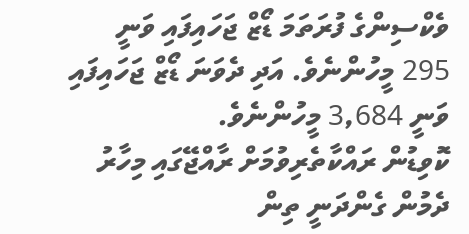ވެކްސިންގެ ފުރަތަމަ ޑޯޒް ޖަހައިފައި ވަނީ 295 މީހުންނެވެ. އަދި ދެވަނަ ޑޯޒް ޖަހައިފައި ވަނީ 3,684 މީހުންނެވެ.
ކޮވިޑުން ރައްކާތެރިވުމަށް ރާއްޖޭގައި މިހާރު ދެމުން ގެންދަނީ ތިން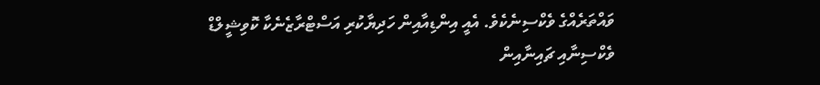ވައްތަރެއްގެ ވެކްސިނެކެވެ. އެއީ އިންޑިއާއިން ހަދިޔާކުރި އަސްޓްރާޒެނެކާ ކޮވިޝީލްޑް ވެކްސިނާއި ޗައިނާއިން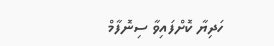ހަދިޔާ ކޮށްފައިވާ ސިނޮފާމް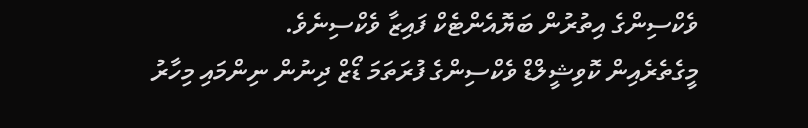ވެކްސިންގެ އިތުރުން ބަޔޮއެންޓެކް ފައިޒާ ވެކްސިނެވެ.
މީގެތެރެއިން ކޮވިޝީލްޑް ވެކްސިންގެ ފުރަތަމަ ޑޯޒް ދިނުން ނިންމައި މިހާރު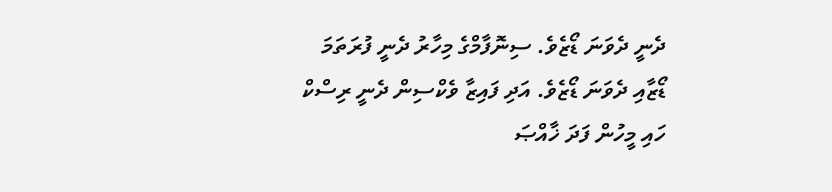ދެނީ ދެވަނަ ޑޯޒެވެ. ސިނޮފާމްގެ މިހާރު ދެނީ ފުރަތަމަ ޑޯޒާއި ދެވަނަ ޑޯޒެވެ. އަދި ފައިޒާ ވެކްސިން ދެނީ ރިސްކް ހައި މީހުން ފަދަ ޚާއްޞަ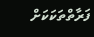ފަރާތްތަކަކަށް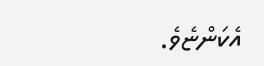އެކަންޏެވެ.